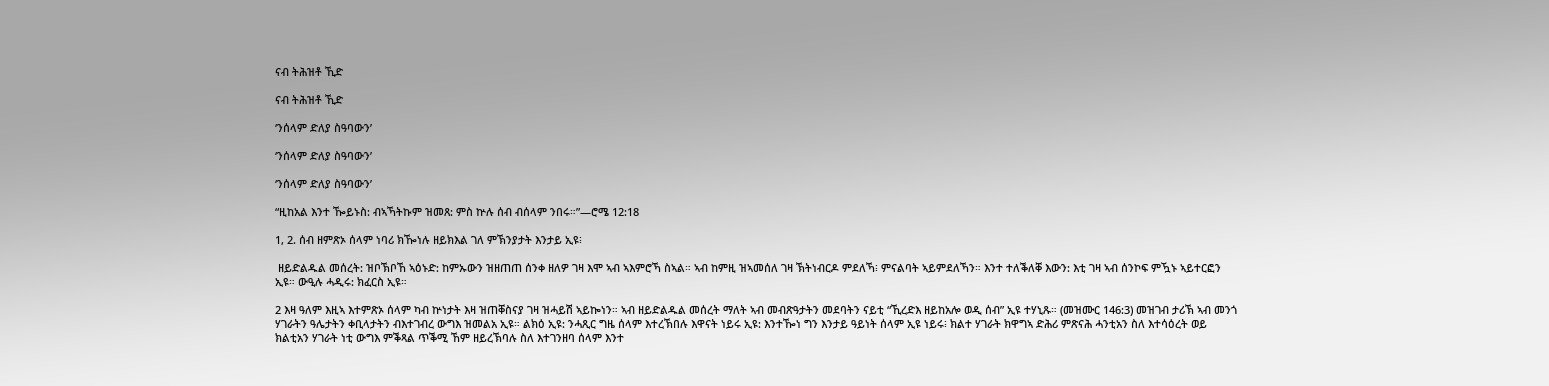ናብ ትሕዝቶ ኺድ

ናብ ትሕዝቶ ኺድ

‘ንሰላም ድለያ ስዓባውን’

‘ንሰላም ድለያ ስዓባውን’

‘ንሰላም ድለያ ስዓባውን’

“ዚከአል እንተ ዀይኑስ: ብኣኻትኩም ዝመጸ: ምስ ኵሉ ሰብ ብሰላም ንበሩ።”—ሮሜ 12:18

1, 2. ሰብ ዘምጽኦ ሰላም ነባሪ ክዀነሉ ዘይክእል ገለ ምኽንያታት እንታይ ኢዩ፧

 ዘይድልዱል መሰረት: ዝቦኽቦኸ ኣዕኑድ: ከምኡውን ዝዘጠጠ ሰንቀ ዘለዎ ገዛ እሞ ኣብ ኣእምሮኻ ስኣል። ኣብ ከምዚ ዝኣመሰለ ገዛ ኽትነብርዶ ምደለኻ፧ ምናልባት ኣይምደለኻን። እንተ ተለቕለቐ እውን: እቲ ገዛ ኣብ ሰንኮፍ ምዃኑ ኣይተርፎን ኢዩ። ውዒሉ ሓዲሩ: ክፈርስ ኢዩ።

2 እዛ ዓለም እዚኣ እተምጽኦ ሰላም ካብ ኵነታት እዛ ዝጠቐስናያ ገዛ ዝሓይሽ ኣይኰነን። ኣብ ዘይድልዱል መሰረት ማለት ኣብ መብጽዓታትን መደባትን ናይቲ “ኺረድእ ዘይከአሎ ወዲ ሰብ” ኢዩ ተሃኒጹ። (መዝሙር 146:3) መዝገብ ታሪኽ ኣብ መንጎ ሃገራትን ዓሌታትን ቀቢላታትን ብእተገብረ ውግእ ዝመልአ ኢዩ። ልክዕ ኢዩ: ንሓጺር ግዜ ሰላም እተረኽበሉ እዋናት ነይሩ ኢዩ: እንተዀነ ግን እንታይ ዓይነት ሰላም ኢዩ ነይሩ፧ ክልተ ሃገራት ክዋግኣ ድሕሪ ምጽናሕ ሓንቲአን ስለ እተሳዕረት ወይ ክልቲአን ሃገራት ነቲ ውግእ ምቕጻል ጥቕሚ ኸም ዘይረኽባሉ ስለ እተገንዘባ ሰላም እንተ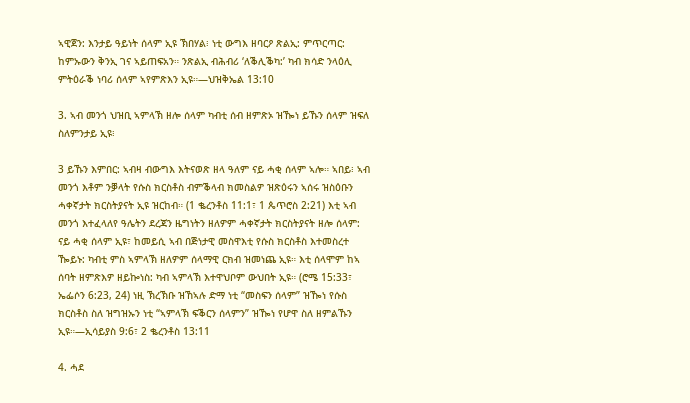ኣዊጀን: እንታይ ዓይነት ሰላም ኢዩ ኽበሃል፧ ነቲ ውግእ ዘባርዖ ጽልኢ: ምጥርጣር: ከምኡውን ቅንኢ ገና ኣይጠፍአን። ንጽልኢ ብሕብሪ ‘ለቕሊቕካ:’ ካብ ክሳድ ንላዕሊ ምትዕራቕ ነባሪ ሰላም ኣየምጽእን ኢዩ።—ህዝቅኤል 13:10

3. ኣብ መንጎ ህዝቢ ኣምላኽ ዘሎ ሰላም ካብቲ ሰብ ዘምጽኦ ዝዀነ ይኹን ሰላም ዝፍለ ስለምንታይ ኢዩ፧

3 ይኹን እምበር: ኣብዛ ብውግእ እትናወጽ ዘላ ዓለም ናይ ሓቂ ሰላም ኣሎ። ኣበይ፧ ኣብ መንጎ እቶም ንቓላት የሱስ ክርስቶስ ብምቕላብ ክመስልዎ ዝጽዕሩን ኣሰሩ ዝስዕቡን ሓቀኛታት ክርስትያናት ኢዩ ዝርከብ። (1 ቈረንቶስ 11:1፣ 1 ጴጥሮስ 2:21) እቲ ኣብ መንጎ እተፈላለየ ዓሌትን ደረጃን ዜግነትን ዘለዎም ሓቀኛታት ክርስትያናት ዘሎ ሰላም: ናይ ሓቂ ሰላም ኢዩ፣ ከመይሲ ኣብ በጅነታዊ መስዋእቲ የሱስ ክርስቶስ እተመስረተ ዀይኑ: ካብቲ ምስ ኣምላኽ ዘለዎም ሰላማዊ ርክብ ዝመነጨ ኢዩ። እቲ ሰላሞም ከኣ ሰባት ዘምጽእዎ ዘይኰነስ: ካብ ኣምላኽ እተዋህቦም ውህበት ኢዩ። (ሮሜ 15:33፣ ኤፌሶን 6:23, 24) ነዚ ኽረኽቡ ዝኸኣሉ ድማ ነቲ “መስፍን ሰላም” ዝዀነ የሱስ ክርስቶስ ስለ ዝግዝኡን ነቲ “ኣምላኽ ፍቕርን ሰላምን” ዝዀነ የሆዋ ስለ ዘምልኹን ኢዩ።—ኢሳይያስ 9:6፣ 2 ቈረንቶስ 13:11

4. ሓደ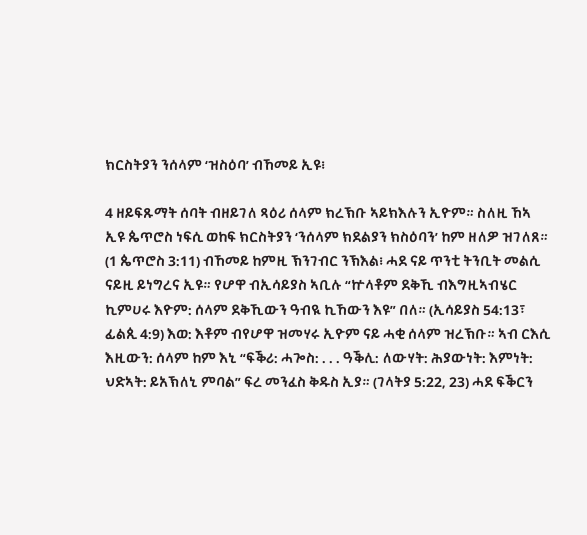ክርስትያን ንሰላም ‘ዝስዕባ’ ብኸመይ ኢዩ፧

4 ዘይፍጹማት ሰባት ብዘይገለ ጻዕሪ ሰላም ክረኽቡ ኣይክእሉን ኢዮም። ስለዚ ኸኣ ኢዩ ጴጥሮስ ነፍሲ ወከፍ ክርስትያን ‘ንሰላም ክደልያን ክስዕባን’ ከም ዘለዎ ዝገለጸ። (1 ጴጥሮስ 3:11) ብኸመይ ከምዚ ኽንገብር ንኽእል፧ ሓደ ናይ ጥንቲ ትንቢት መልሲ ናይዚ ይነግረና ኢዩ። የሆዋ ብኢሳይያስ ኣቢሉ “ኵላቶም ደቅኺ ብእግዚኣብሄር ኪምሀሩ እዮም: ሰላም ደቅኺውን ዓብዪ ኪኸውን እዩ” በለ። (ኢሳይያስ 54:13፣ ፊልጲ 4:9) እወ: እቶም ብየሆዋ ዝመሃሩ ኢዮም ናይ ሓቂ ሰላም ዝረኽቡ። ኣብ ርእሲ እዚውን: ሰላም ከም እኒ “ፍቕሪ: ሓጐስ: . . . ዓቕሊ: ለውሃት: ሕያውነት: እምነት: ህድኣት: ይአኽለኒ ምባል” ፍረ መንፈስ ቅዱስ ኢያ። (ገላትያ 5:22, 23) ሓደ ፍቕርን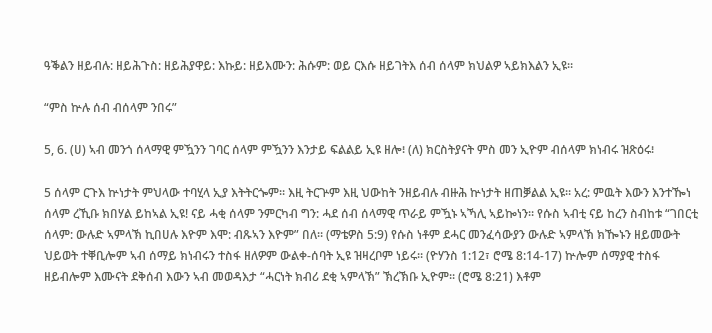ዓቕልን ዘይብሉ: ዘይሕጉስ: ዘይሕያዋይ: እኩይ: ዘይእሙን: ሕሱም: ወይ ርእሱ ዘይገትእ ሰብ ሰላም ክህልዎ ኣይክእልን ኢዩ።

“ምስ ኵሉ ሰብ ብሰላም ንበሩ”

5, 6. (ሀ) ኣብ መንጎ ሰላማዊ ምዃንን ገባር ሰላም ምዃንን እንታይ ፍልልይ ኢዩ ዘሎ፧ (ለ) ክርስትያናት ምስ መን ኢዮም ብሰላም ክነብሩ ዝጽዕሩ፧

5 ሰላም ርጉእ ኵነታት ምህላው ተባሂላ ኢያ እትትርጐም። እዚ ትርጕም እዚ ህውከት ንዘይብሉ ብዙሕ ኵነታት ዘጠቓልል ኢዩ። አረ: ምዉት እውን እንተዀነ ሰላም ረኺቡ ክበሃል ይከኣል ኢዩ! ናይ ሓቂ ሰላም ንምርካብ ግን: ሓደ ሰብ ሰላማዊ ጥራይ ምዃኑ ኣኻሊ ኣይኰነን። የሱስ ኣብቲ ናይ ከረን ስብከቱ “ገበርቲ ሰላም: ውሉድ ኣምላኽ ኪበሀሉ እዮም እሞ: ብጹኣን እዮም” በለ። (ማቴዎስ 5:9) የሱስ ነቶም ደሓር መንፈሳውያን ውሉድ ኣምላኽ ክዀኑን ዘይመውት ህይወት ተቐቢሎም ኣብ ሰማይ ክነብሩን ተስፋ ዘለዎም ውልቀ-ሰባት ኢዩ ዝዛረቦም ነይሩ። (ዮሃንስ 1:12፣ ሮሜ 8:14-17) ኵሎም ሰማያዊ ተስፋ ዘይብሎም እሙናት ደቅሰብ እውን ኣብ መወዳእታ “ሓርነት ክብሪ ደቂ ኣምላኽ” ኽረኽቡ ኢዮም። (ሮሜ 8:21) እቶም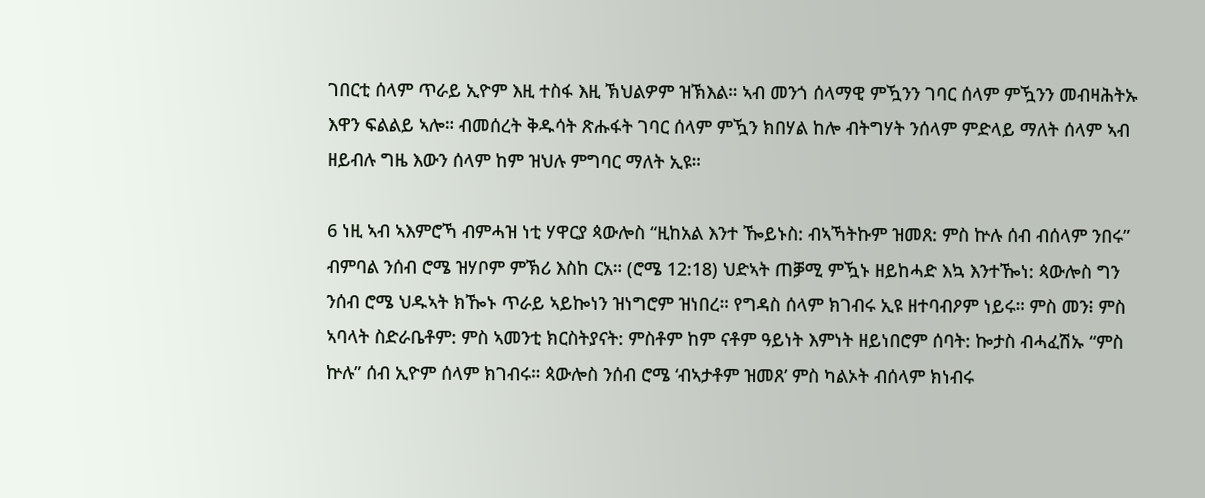ገበርቲ ሰላም ጥራይ ኢዮም እዚ ተስፋ እዚ ኽህልዎም ዝኽእል። ኣብ መንጎ ሰላማዊ ምዃንን ገባር ሰላም ምዃንን መብዛሕትኡ እዋን ፍልልይ ኣሎ። ብመሰረት ቅዱሳት ጽሑፋት ገባር ሰላም ምዃን ክበሃል ከሎ ብትግሃት ንሰላም ምድላይ ማለት ሰላም ኣብ ዘይብሉ ግዜ እውን ሰላም ከም ዝህሉ ምግባር ማለት ኢዩ።

6 ነዚ ኣብ ኣእምሮኻ ብምሓዝ ነቲ ሃዋርያ ጳውሎስ “ዚከአል እንተ ዀይኑስ: ብኣኻትኩም ዝመጸ: ምስ ኵሉ ሰብ ብሰላም ንበሩ” ብምባል ንሰብ ሮሜ ዝሃቦም ምኽሪ እስከ ርአ። (ሮሜ 12:18) ህድኣት ጠቓሚ ምዃኑ ዘይከሓድ እኳ እንተዀነ: ጳውሎስ ግን ንሰብ ሮሜ ህዱኣት ክዀኑ ጥራይ ኣይኰነን ዝነግሮም ዝነበረ። የግዳስ ሰላም ክገብሩ ኢዩ ዘተባብዖም ነይሩ። ምስ መን፧ ምስ ኣባላት ስድራቤቶም: ምስ ኣመንቲ ክርስትያናት: ምስቶም ከም ናቶም ዓይነት እምነት ዘይነበሮም ሰባት: ኰታስ ብሓፈሽኡ “ምስ ኵሉ” ሰብ ኢዮም ሰላም ክገብሩ። ጳውሎስ ንሰብ ሮሜ ‘ብኣታቶም ዝመጸ’ ምስ ካልኦት ብሰላም ክነብሩ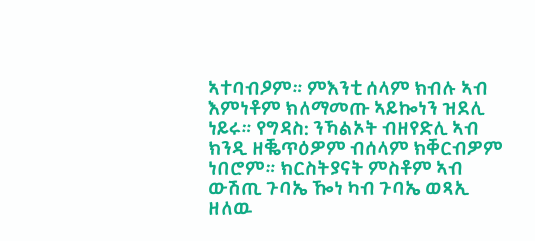ኣተባብዖም። ምእንቲ ሰላም ክብሉ ኣብ እምነቶም ክለማመጡ ኣይኰነን ዝደሊ ነይሩ። የግዳስ: ንኻልኦት ብዘየድሊ ኣብ ክንዲ ዘቘጥዕዎም ብሰላም ክቐርብዎም ነበሮም። ክርስትያናት ምስቶም ኣብ ውሽጢ ጉባኤ ዀነ ካብ ጉባኤ ወጻኢ ዘለዉ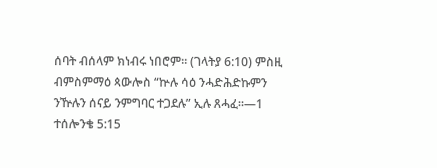ሰባት ብሰላም ክነብሩ ነበሮም። (ገላትያ 6:10) ምስዚ ብምስምማዕ ጳውሎስ “ኵሉ ሳዕ ንሓድሕድኩምን ንዅሉን ሰናይ ንምግባር ተጋደሉ” ኢሉ ጸሓፈ።—1 ተሰሎንቄ 5:15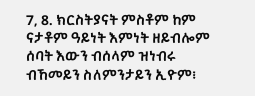7, 8. ክርስትያናት ምስቶም ከም ናታቶም ዓይነት እምነት ዘይብሎም ሰባት እውን ብሰላም ዝነብሩ ብኸመይን ስለምንታይን ኢዮም፧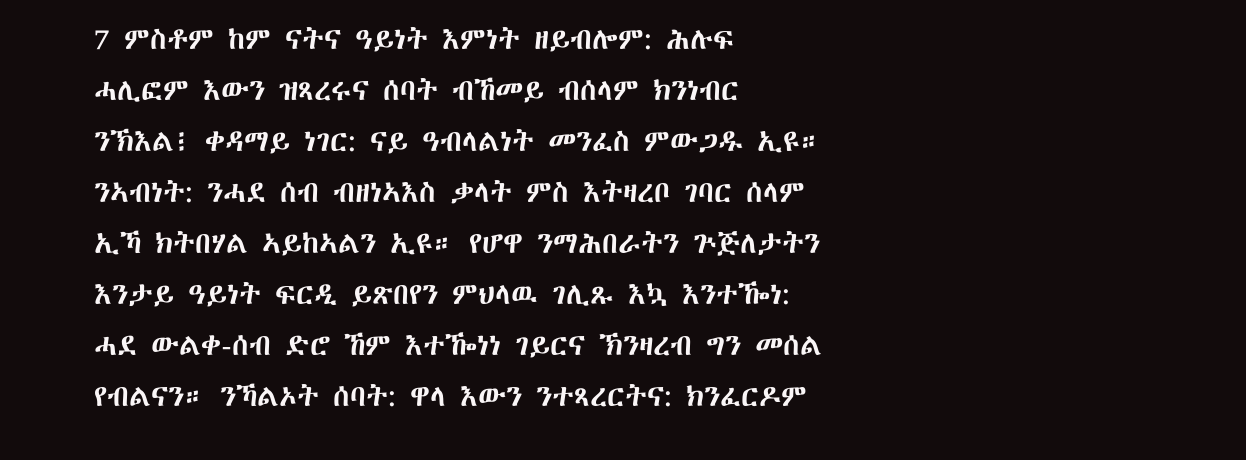7 ምስቶም ከም ናትና ዓይነት እምነት ዘይብሎም: ሕሉፍ ሓሊፎም እውን ዝጻረሩና ሰባት ብኸመይ ብሰላም ክንነብር ንኽእል፧ ቀዳማይ ነገር: ናይ ዓብላልነት መንፈስ ምውጋዱ ኢዩ። ንኣብነት: ንሓደ ሰብ ብዘነኣእስ ቃላት ምስ እትዛረቦ ገባር ሰላም ኢኻ ክትበሃል ኣይከኣልን ኢዩ። የሆዋ ንማሕበራትን ጕጅለታትን እንታይ ዓይነት ፍርዲ ይጽበየን ምህላዉ ገሊጹ እኳ እንተዀነ: ሓደ ውልቀ-ሰብ ድሮ ኸም እተዀነነ ገይርና ኽንዛረብ ግን መሰል የብልናን። ንኻልኦት ሰባት: ዋላ እውን ንተጻረርትና: ክንፈርዶም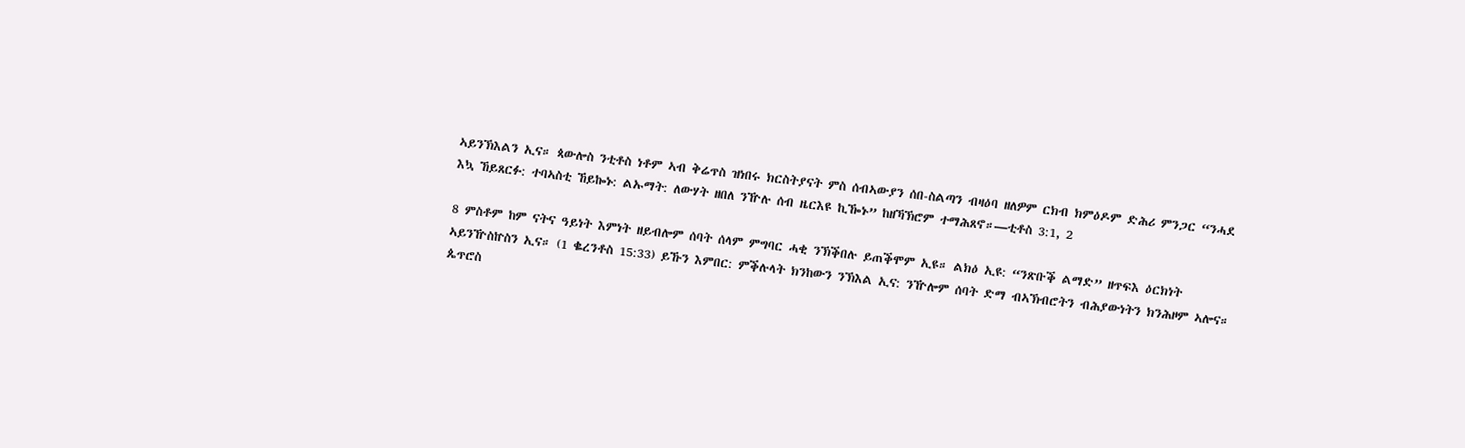ኣይንኽእልን ኢና። ጳውሎስ ንቲቶስ ነቶም ኣብ ቅሬጥስ ዝነበሩ ክርስትያናት ምስ ሰብኣውያን ሰበ-ስልጣን ብዛዕባ ዘለዎም ርክብ ክምዕዶም ድሕሪ ምንጋር “ንሓደ እኳ ኸይጸርፉ: ተባኣስቲ ኸይኰኑ: ልኡማት: ለውሃት ዘበለ ንዅሉ ሰብ ዜርእዩ ኪዀኑ” ከዘኻኽሮም ተማሕጸኖ።—ቲቶስ 3:1, 2

8 ምስቶም ከም ናትና ዓይነት እምነት ዘይብሎም ሰባት ሰላም ምግባር ሓቂ ንኽቕበሉ ይጠቕሞም ኢዩ። ልክዕ ኢዩ: “ንጽቡቕ ልማድ” ዘጥፍእ ዕርክነት ኣይንዅስኵስን ኢና። (1 ቈረንቶስ 15:33) ይኹን እምበር: ምቕሉላት ክንከውን ንኽእል ኢና: ንዅሎም ሰባት ድማ ብኣኽብሮትን ብሕያውነትን ክንሕዞም ኣሎና። ጴጥሮስ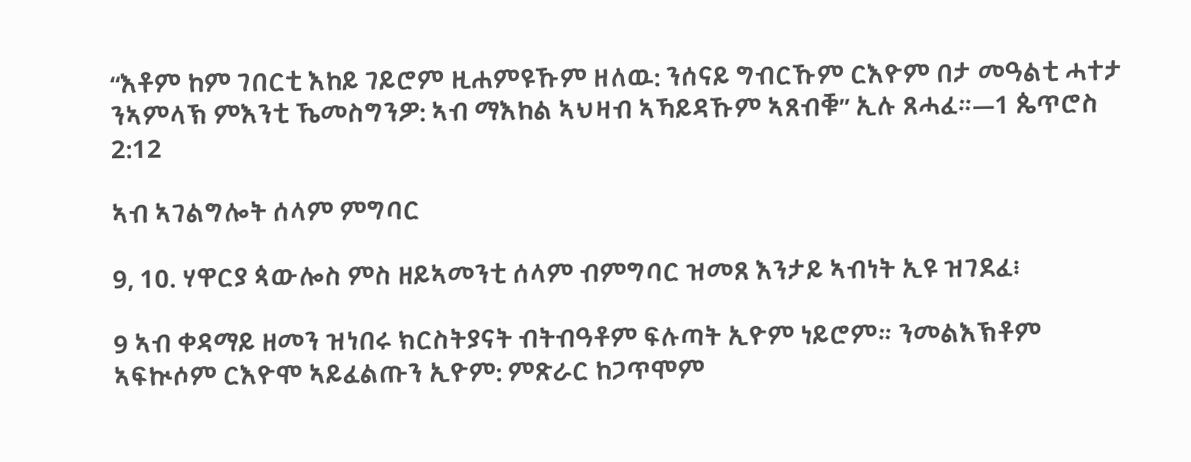“እቶም ከም ገበርቲ እከይ ገይሮም ዚሐምዩኹም ዘለዉ: ንሰናይ ግብርኹም ርእዮም በታ መዓልቲ ሓተታ ንኣምላኽ ምእንቲ ኼመስግንዎ: ኣብ ማእከል ኣህዛብ ኣኻይዳኹም ኣጸብቑ” ኢሉ ጸሓፈ።—1 ጴጥሮስ 2:12

ኣብ ኣገልግሎት ሰላም ምግባር

9, 10. ሃዋርያ ጳውሎስ ምስ ዘይኣመንቲ ሰላም ብምግባር ዝመጸ እንታይ ኣብነት ኢዩ ዝገደፈ፧

9 ኣብ ቀዳማይ ዘመን ዝነበሩ ክርስትያናት ብትብዓቶም ፍሉጣት ኢዮም ነይሮም። ንመልእኽቶም ኣፍኲሶም ርእዮሞ ኣይፈልጡን ኢዮም: ምጽራር ከጋጥሞም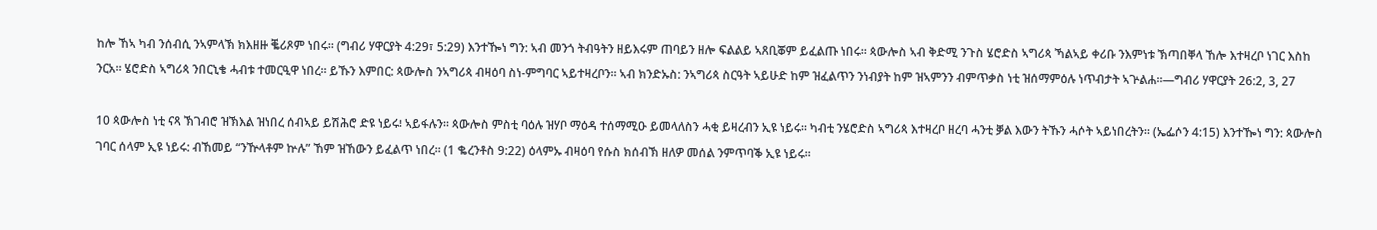ከሎ ኸኣ ካብ ንሰብሲ ንኣምላኽ ክእዘዙ ቘሪጾም ነበሩ። (ግብሪ ሃዋርያት 4:29፣ 5:29) እንተዀነ ግን: ኣብ መንጎ ትብዓትን ዘይእሩም ጠባይን ዘሎ ፍልልይ ኣጸቢቖም ይፈልጡ ነበሩ። ጳውሎስ ኣብ ቅድሚ ንጉስ ሄሮድስ ኣግሪጳ ኻልኣይ ቀሪቡ ንእምነቱ ኽጣበቐላ ኸሎ እተዛረቦ ነገር እስከ ንርአ። ሄሮድስ ኣግሪጳ ንበርኒቄ ሓብቱ ተመርዒዋ ነበረ። ይኹን እምበር: ጳውሎስ ንኣግሪጳ ብዛዕባ ስነ-ምግባር ኣይተዛረቦን። ኣብ ክንድኡስ: ንኣግሪጳ ስርዓት ኣይሁድ ከም ዝፈልጥን ንነብያት ከም ዝኣምንን ብምጥቃስ ነቲ ዝሰማምዕሉ ነጥብታት ኣጕልሐ።—ግብሪ ሃዋርያት 26:2, 3, 27

10 ጳውሎስ ነቲ ናጻ ኽገብሮ ዝኽእል ዝነበረ ሰብኣይ ይሽሕሮ ድዩ ነይሩ፧ ኣይፋሉን። ጳውሎስ ምስቲ ባዕሉ ዝሃቦ ማዕዳ ተሰማሚዑ ይመላለስን ሓቂ ይዛረብን ኢዩ ነይሩ። ካብቲ ንሄሮድስ ኣግሪጳ እተዛረቦ ዘረባ ሓንቲ ቓል እውን ትኹን ሓሶት ኣይነበረትን። (ኤፌሶን 4:15) እንተዀነ ግን: ጳውሎስ ገባር ሰላም ኢዩ ነይሩ: ብኸመይ “ንዅላቶም ኵሉ” ኸም ዝኸውን ይፈልጥ ነበረ። (1 ቈረንቶስ 9:22) ዕላምኡ ብዛዕባ የሱስ ክሰብኽ ዘለዎ መሰል ንምጥባቕ ኢዩ ነይሩ።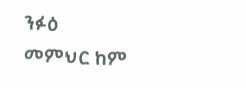ንፉዕ መምህር ከም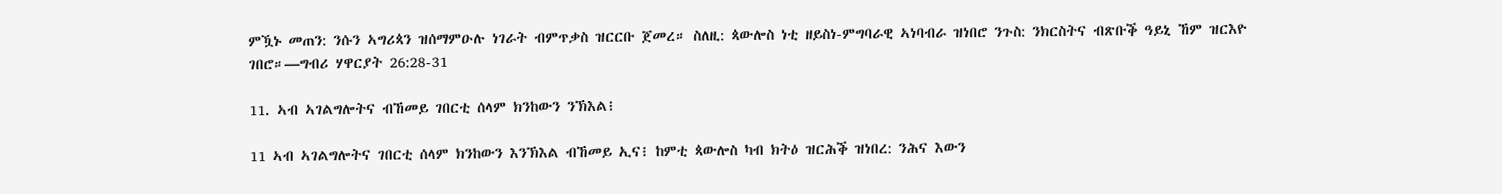ምዃኑ መጠን: ንሱን ኣግሪጳን ዝሰማምዑሉ ነገራት ብምጥቃስ ዝርርቡ ጀመረ። ስለዚ: ጳውሎስ ነቲ ዘይስነ-ምግባራዊ ኣነባብራ ዝነበሮ ንጉስ: ንክርስትና ብጽቡቕ ዓይኒ ኸም ዝርእዮ ገበሮ።—ግብሪ ሃዋርያት 26:28-31

11. ኣብ ኣገልግሎትና ብኸመይ ገበርቲ ሰላም ክንከውን ንኽእል፧

11 ኣብ ኣገልግሎትና ገበርቲ ሰላም ክንከውን እንኽእል ብኸመይ ኢና፧ ከምቲ ጳውሎስ ካብ ክትዕ ዝርሕቕ ዝነበረ: ንሕና እውን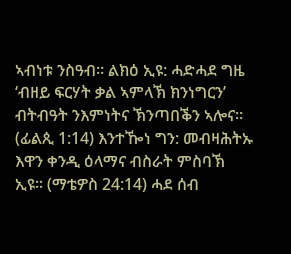ኣብነቱ ንስዓብ። ልክዕ ኢዩ: ሓድሓደ ግዜ ‘ብዘይ ፍርሃት ቃል ኣምላኽ ክንነግርን’ ብትብዓት ንእምነትና ኽንጣበቕን ኣሎና። (ፊልጲ 1:14) እንተዀነ ግን: መብዛሕትኡ እዋን ቀንዲ ዕላማና ብስራት ምስባኽ ኢዩ። (ማቴዎስ 24:14) ሓደ ሰብ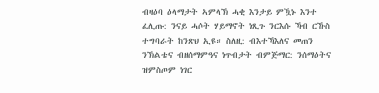ብዛዕባ ዕላማታት ኣምላኽ ሓቂ እንታይ ምዃኑ እንተ ፈሊጡ: ንናይ ሓሶት ሃይማኖት ነጺጉ ንርእሱ ኻብ ርኹስ ተግባራት ከንጽህ ኢዩ። ስለዚ: ብእተኻእለና መጠን ንኽልቴና ብዘሰማምዓና ነጥብታት ብምጅማር: ንሰማዕትና ዝምስጦም ነገር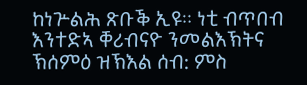ከነጕልሕ ጽቡቕ ኢዩ። ነቲ ብጥበብ እንተድኣ ቐሪብናዮ ንመልእኽትና ኽሰምዕ ዝኽእል ሰብ: ምስ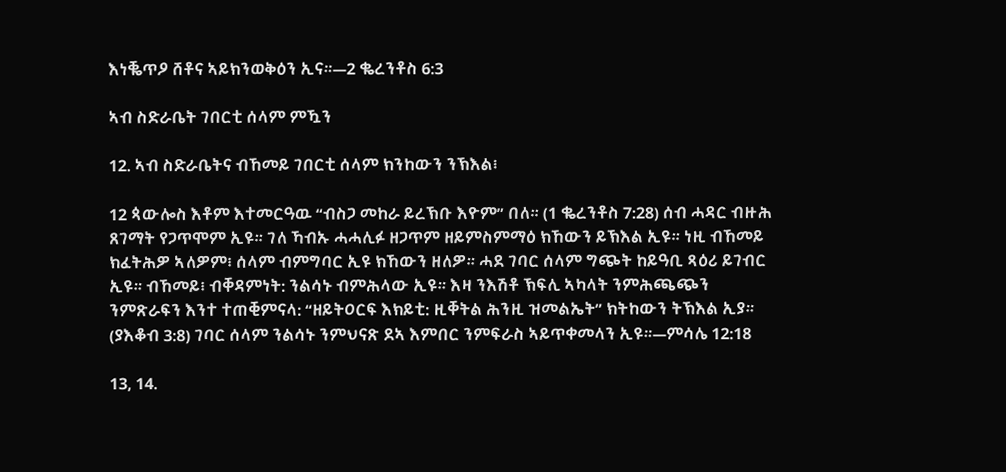እነቘጥዖ ሸቶና ኣይክንወቅዕን ኢና።—2 ቈረንቶስ 6:3

ኣብ ስድራቤት ገበርቲ ሰላም ምዃን

12. ኣብ ስድራቤትና ብኸመይ ገበርቲ ሰላም ክንከውን ንኽእል፧

12 ጳውሎስ እቶም እተመርዓዉ “ብስጋ መከራ ይረኽቡ እዮም” በለ። (1 ቈረንቶስ 7:28) ሰብ ሓዳር ብዙሕ ጸገማት የጋጥሞም ኢዩ። ገለ ኻብኡ ሓሓሊፉ ዘጋጥም ዘይምስምማዕ ክኸውን ይኽእል ኢዩ። ነዚ ብኸመይ ክፈትሕዎ ኣለዎም፧ ሰላም ብምግባር ኢዩ ክኸውን ዘለዎ። ሓደ ገባር ሰላም ግጭት ከይዓቢ ጻዕሪ ይገብር ኢዩ። ብኸመይ፧ ብቐዳምነት: ንልሳኑ ብምሕላው ኢዩ። እዛ ንእሽቶ ኽፍሊ ኣካላት ንምሕጫጭን ንምጽራፍን እንተ ተጠቒምናላ: “ዘይትዐርፍ እክይቲ: ዚቐትል ሕንዚ ዝመልኤት” ክትከውን ትኽእል ኢያ። (ያእቆብ 3:8) ገባር ሰላም ንልሳኑ ንምህናጽ ደኣ እምበር ንምፍራስ ኣይጥቀመላን ኢዩ።—ምሳሌ 12:18

13, 14.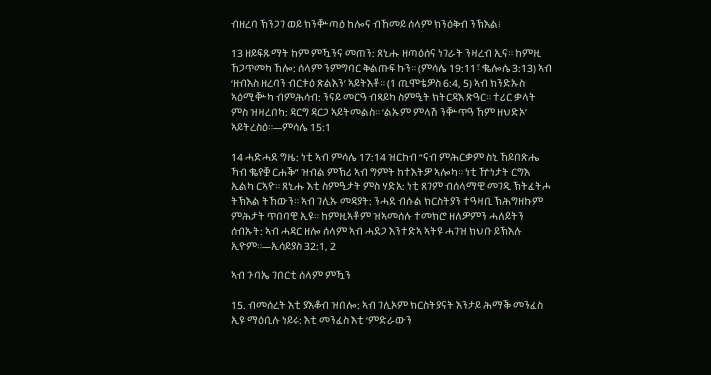ብዘረባ ኽንጋገ ወይ ክንቝጣዕ ከሎና ብኸመይ ሰላም ክንዕቅብ ንኽእል፧

13 ዘይፍጹማት ከም ምዃንና መጠን: ጸኒሑ ዘጣዕሰና ነገራት ንዛረብ ኢና። ከምዚ ኸጋጥመካ ኸሎ: ሰላም ንምግባር ቅልጡፍ ኩን። (ምሳሌ 19:11፣ ቈሎሴ 3:13) ኣብ ‘ዘብእስ ዘረባን ብርቱዕ ጽልእን’ ኣይትእቶ። (1 ጢሞቴዎስ 6:4, 5) ኣብ ክንድኡስ ኣዕሚቝካ ብምሕሳብ: ንናይ መርዓ ብጻይካ ስምዒት ክትርዳእ ጽዓር። ተሪር ቃላት ምስ ዝዛረበካ: ዳርግ ዳርጋ ኣይትመልስ። ‘ልኡም ምላሽ ንቝጥዓ ኸም ዘህድኦ’ ኣይትረስዕ።—ምሳሌ 15:1

14 ሓድሓደ ግዜ: ነቲ ኣብ ምሳሌ 17:14 ዝርከብ “ናብ ምሕርቃም ስኒ ኸይበጽሔ ኻብ ቈየቛ ርሐቕ” ዝብል ምኽሪ ኣብ ግምት ከተእትዎ ኣሎካ። ነቲ ዅነታት ርግእ ኢልካ ርኣዮ። ጸኒሑ እቲ ስምዒታት ምስ ሃድአ: ነቲ ጸገም ብሰላማዊ መገዲ ኽትፈትሖ ትኽእል ትኸውን። ኣብ ገሊኡ መዳያት: ንሓደ ብሱል ክርስትያን ተዓዛቢ ኽሕግዘኩም ምሕታት ጥበባዊ ኢዩ። ከምዚኣቶም ዝኣመሰሉ ተመክሮ ዘለዎምን ሓለይትን ሰብኡት: ኣብ ሓዳር ዘሎ ሰላም ኣብ ሓደጋ እንተድኣ ኣትዩ ሓገዝ ክህቡ ይኽእሉ ኢዮም።—ኢሳይያስ 32:1, 2

ኣብ ጉባኤ ገበርቲ ሰላም ምዃን

15. ብመሰረት እቲ ያእቆብ ዝበሎ: ኣብ ገሊኦም ክርስትያናት እንታይ ሕማቕ መንፈስ ኢዩ ማዕቢሉ ነይሩ: እቲ መንፈስ እቲ ‘ምድራውን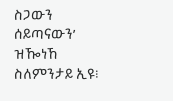ስጋውን ሰይጣናውን’ ዝዀነኸ ስለምንታይ ኢዩ፧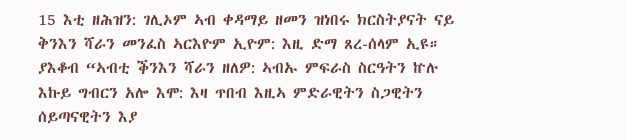15 እቲ ዘሕዝን: ገሊኦም ኣብ ቀዳማይ ዘመን ዝነበሩ ክርስትያናት ናይ ቅንእን ሻራን መንፈስ ኣርእዮም ኢዮም: እዚ ድማ ጸረ-ሰላም ኢዩ። ያእቆብ “ኣብቲ ቕንእን ሻራን ዘለዎ: ኣብኡ ምፍራስ ስርዓትን ኵሉ እኩይ ግብርን አሎ እሞ: እዛ ጥበብ እዚኣ ምድራዊትን ስጋዊትን ሰይጣናዊትን እያ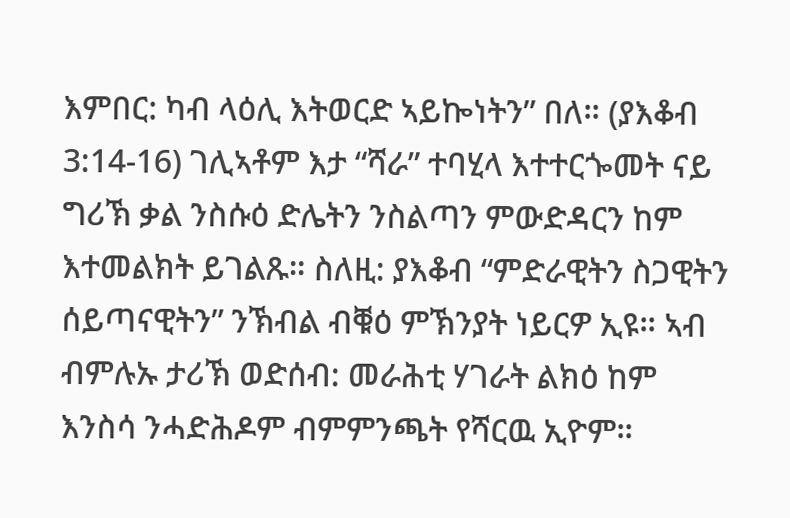እምበር: ካብ ላዕሊ እትወርድ ኣይኰነትን” በለ። (ያእቆብ 3:14-16) ገሊኣቶም እታ “ሻራ” ተባሂላ እተተርጐመት ናይ ግሪኽ ቃል ንስሱዕ ድሌትን ንስልጣን ምውድዳርን ከም እተመልክት ይገልጹ። ስለዚ: ያእቆብ “ምድራዊትን ስጋዊትን ሰይጣናዊትን” ንኽብል ብቑዕ ምኽንያት ነይርዎ ኢዩ። ኣብ ብምሉኡ ታሪኽ ወድሰብ: መራሕቲ ሃገራት ልክዕ ከም እንስሳ ንሓድሕዶም ብምምንጫት የሻርዉ ኢዮም።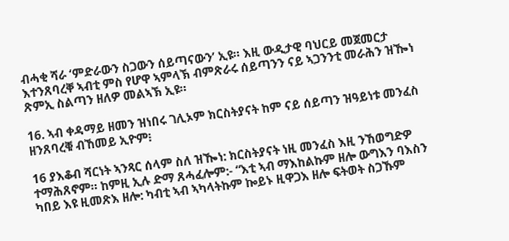ብሓቂ ሻራ ‘ምድራውን ስጋውን ሰይጣናውን’ ኢዩ። እዚ ውዲታዊ ባህርይ መጀመርታ እተንጸባረቐ ኣብቲ ምስ የሆዋ ኣምላኽ ብምጽራሩ ሰይጣንን ናይ ኣጋንንቲ መራሕን ዝዀነ ጽምኢ ስልጣን ዘለዎ መልኣኽ ኢዩ።

16. ኣብ ቀዳማይ ዘመን ዝነበሩ ገሊኦም ክርስትያናት ከም ናይ ሰይጣን ዝዓይነቱ መንፈስ ዘንጸባረቑ ብኸመይ ኢዮም፧

16 ያእቆብ ሻርነት ኣንጻር ሰላም ስለ ዝዀነ: ክርስትያናት ነዚ መንፈስ እዚ ንኸወግድዎ ተማሕጸኖም። ከምዚ ኢሉ ድማ ጸሓፈሎም:- “እቲ ኣብ ማእከልኩም ዘሎ ውግእን ባእስን ካበይ እዩ ዚመጽእ ዘሎ: ካብቲ ኣብ ኣካላትኩም ኰይኑ ዚዋጋእ ዘሎ ፍትወት ስጋኹም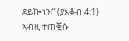ደይኰነን፧” (ያእቆብ 4:1) ኣብዚ ተጠቒሱ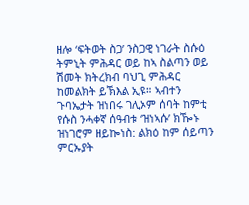ዘሎ ‘ፍትወት ስጋ’ ንስጋዊ ነገራት ስሱዕ ትምኒት ምሕዳር ወይ ከኣ ስልጣን ወይ ሽመት ክትረክብ ባህጊ ምሕዳር ከመልክት ይኽእል ኢዩ። ኣብተን ጉባኤታት ዝነበሩ ገሊኦም ሰባት ከምቲ የሱስ ንሓቀኛ ሰዓብቱ ‘ዝነኣሱ’ ክዀኑ ዝነገሮም ዘይኰነስ: ልክዕ ከም ሰይጣን ምርኡያት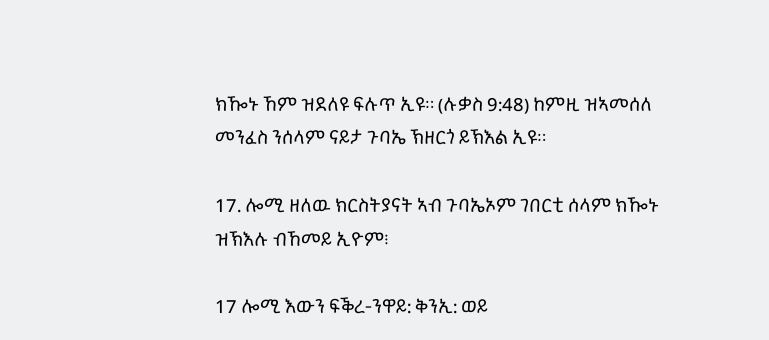ክዀኑ ኸም ዝደለዩ ፍሉጥ ኢዩ። (ሉቃስ 9:48) ከምዚ ዝኣመሰለ መንፈስ ንሰላም ናይታ ጉባኤ ኽዘርጎ ይኽእል ኢዩ።

17. ሎሚ ዘለዉ ክርስትያናት ኣብ ጉባኤኦም ገበርቲ ሰላም ክዀኑ ዝኽእሉ ብኸመይ ኢዮም፧

17 ሎሚ እውን ፍቕረ-ንዋይ: ቅንኢ: ወይ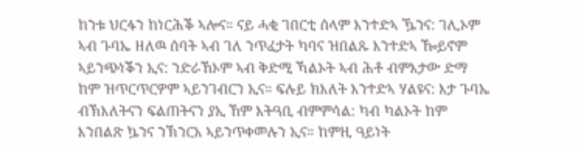ከንቱ ህርፋን ከነርሕቕ ኣሎና። ናይ ሓቂ ገበርቲ ሰላም እንተድኣ ዄንና: ገሊኦም ኣብ ጉባኤ ዘለዉ ሰባት ኣብ ገለ ንጥፈታት ካባና ዝበልጹ እንተድኣ ዀይኖም ኣይንጭነቕን ኢና: ንድራኸኦም ኣብ ቅድሚ ኻልኦት ኣብ ሕቶ ብምእታው ድማ ከም ዝጥርጥርዎም ኣይንገብርን ኢና። ፍሉይ ክእለት እንተድኣ ሃልዩና: እታ ጉባኤ ብኽእለትናን ፍልጠትናን ያኢ ኸም እትዓቢ ብምምሳል: ካብ ካልኦት ከም እንበልጽ ኴንና ንኽንርአ ኣይንጥቀመሉን ኢና። ከምዚ ዓይነት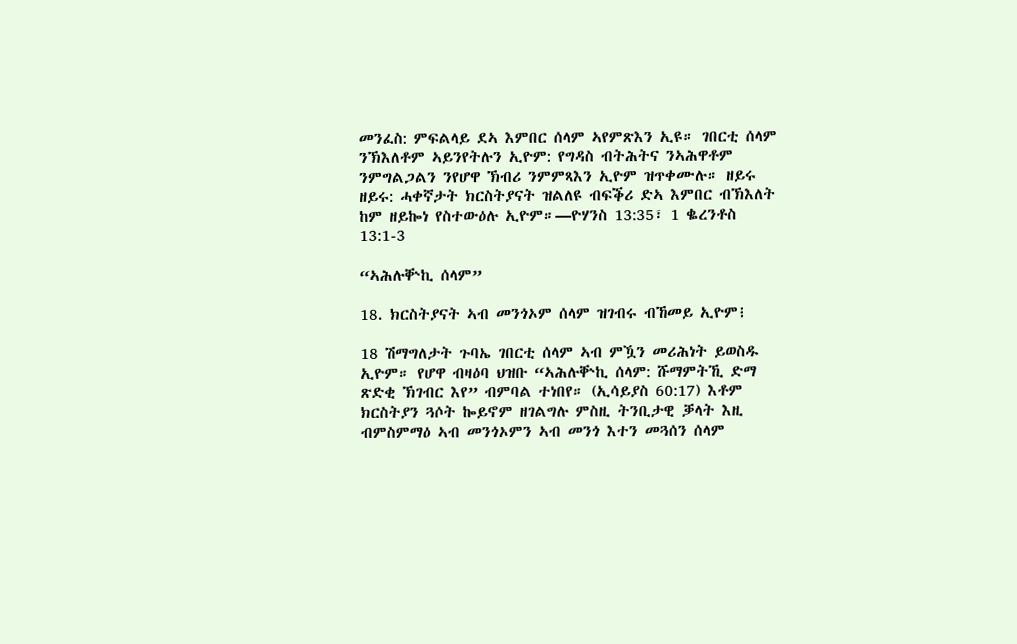መንፈስ: ምፍልላይ ደኣ እምበር ሰላም ኣየምጽእን ኢዩ። ገበርቲ ሰላም ንኽእለቶም ኣይንየትሉን ኢዮም: የግዳስ ብትሕትና ንኣሕዋቶም ንምግልጋልን ንየሆዋ ኽብሪ ንምምጻእን ኢዮም ዝጥቀሙሉ። ዘይሩ ዘይሩ: ሓቀኛታት ክርስትያናት ዝልለዩ ብፍቕሪ ድኣ እምበር ብኽእለት ከም ዘይኰነ የስተውዕሉ ኢዮም።—ዮሃንስ 13:35፣ 1 ቈረንቶስ 13:1-3

“ኣሕሉቝኪ ሰላም”

18. ክርስትያናት ኣብ መንጎኦም ሰላም ዝገብሩ ብኸመይ ኢዮም፧

18 ሽማግለታት ጉባኤ ገበርቲ ሰላም ኣብ ምዃን መሪሕነት ይወስዱ ኢዮም። የሆዋ ብዛዕባ ህዝቡ “ኣሕሉቝኪ ሰላም: ሹማምትኺ ድማ ጽድቂ ኽገብር እየ” ብምባል ተነበየ። (ኢሳይያስ 60:17) እቶም ክርስትያን ጓሶት ኰይኖም ዘገልግሉ ምስዚ ትንቢታዊ ቓላት እዚ ብምስምማዕ ኣብ መንጎኦምን ኣብ መንጎ እተን መጓሰን ሰላም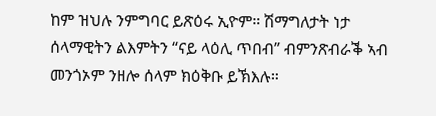ከም ዝህሉ ንምግባር ይጽዕሩ ኢዮም። ሽማግለታት ነታ ሰላማዊትን ልእምትን “ናይ ላዕሊ ጥበብ” ብምንጽብራቕ ኣብ መንጎኦም ንዘሎ ሰላም ክዕቅቡ ይኽእሉ።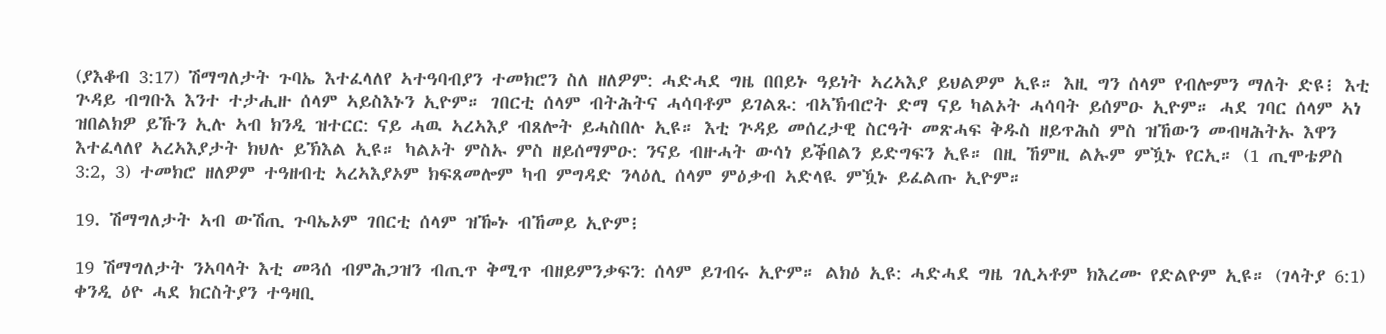(ያእቆብ 3:17) ሽማግለታት ጉባኤ እተፈላለየ ኣተዓባብያን ተመክሮን ስለ ዘለዎም: ሓድሓደ ግዜ በበይኑ ዓይነት ኣረኣእያ ይህልዎም ኢዩ። እዚ ግን ሰላም የብሎምን ማለት ድዩ፧ እቲ ጕዳይ ብግቡእ እንተ ተታሒዙ ሰላም ኣይስእኑን ኢዮም። ገበርቲ ሰላም ብትሕትና ሓሳባቶም ይገልጹ: ብኣኽብሮት ድማ ናይ ካልኦት ሓሳባት ይሰምዑ ኢዮም። ሓደ ገባር ሰላም ኣነ ዝበልክዎ ይኹን ኢሉ ኣብ ክንዲ ዝተርር: ናይ ሓዉ ኣረኣእያ ብጸሎት ይሓስበሉ ኢዩ። እቲ ጕዳይ መሰረታዊ ስርዓት መጽሓፍ ቅዱስ ዘይጥሕስ ምስ ዝኸውን መብዛሕትኡ እዋን እተፈላለየ ኣረኣእያታት ክህሉ ይኽእል ኢዩ። ካልኦት ምስኡ ምስ ዘይሰማምዑ: ንናይ ብዙሓት ውሳነ ይቕበልን ይድግፍን ኢዩ። በዚ ኸምዚ ልኡም ምዃኑ የርኢ። (1 ጢሞቴዎስ 3:2, 3) ተመክሮ ዘለዎም ተዓዘብቲ ኣረኣእያኦም ክፍጸመሎም ካብ ምግዳድ ንላዕሊ ሰላም ምዕቃብ ኣድላዪ ምዃኑ ይፈልጡ ኢዮም።

19. ሽማግለታት ኣብ ውሽጢ ጉባኤኦም ገበርቲ ሰላም ዝዀኑ ብኸመይ ኢዮም፧

19 ሽማግለታት ንኣባላት እቲ መጓሰ ብምሕጋዝን ብጢጥ ቅሚጥ ብዘይምንቃፍን: ሰላም ይገብሩ ኢዮም። ልክዕ ኢዩ: ሓድሓደ ግዜ ገሊኣቶም ክእረሙ የድልዮም ኢዩ። (ገላትያ 6:1) ቀንዲ ዕዮ ሓደ ክርስትያን ተዓዛቢ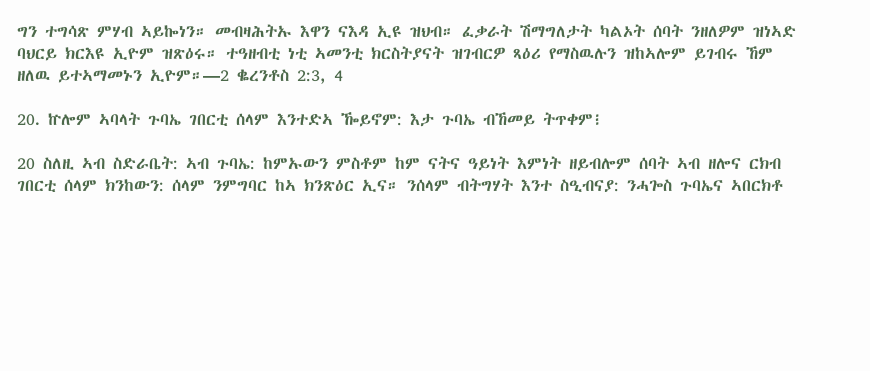ግን ተግሳጽ ምሃብ ኣይኰነን። መብዛሕትኡ እዋን ናእዳ ኢዩ ዝህብ። ፈቃራት ሽማግለታት ካልኦት ሰባት ንዘለዎም ዝነኣድ ባህርይ ክርእዩ ኢዮም ዝጽዕሩ። ተዓዘብቲ ነቲ ኣመንቲ ክርስትያናት ዝገብርዎ ጻዕሪ የማስዉሉን ዝከኣሎም ይገብሩ ኸም ዘለዉ ይተኣማመኑን ኢዮም።—2 ቈረንቶስ 2:3, 4

20. ኵሎም ኣባላት ጉባኤ ገበርቲ ሰላም እንተድኣ ዀይኖም: እታ ጉባኤ ብኸመይ ትጥቀም፧

20 ስለዚ ኣብ ስድራቤት: ኣብ ጉባኤ: ከምኡውን ምስቶም ከም ናትና ዓይነት እምነት ዘይብሎም ሰባት ኣብ ዘሎና ርክብ ገበርቲ ሰላም ክንከውን: ሰላም ንምግባር ከኣ ክንጽዕር ኢና። ንሰላም ብትግሃት እንተ ስዒብናያ: ንሓጐስ ጉባኤና ኣበርክቶ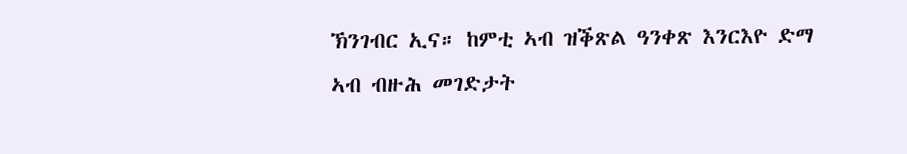ኽንገብር ኢና። ከምቲ ኣብ ዝቕጽል ዓንቀጽ እንርእዮ ድማ ኣብ ብዙሕ መገድታት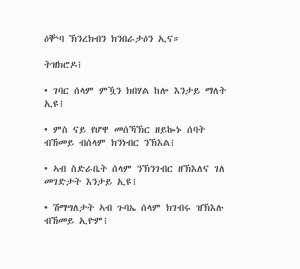ዕቝባ ኽንረክብን ክንበራታዕን ኢና።

ትዝክሮዶ፧

• ገባር ሰላም ምዃን ክበሃል ከሎ እንታይ ማለት ኢዩ፧

• ምስ ናይ የሆዋ መሰኻኽር ዘይኰኑ ሰባት ብኸመይ ብሰላም ክንነብር ንኽእል፧

• ኣብ ስድራቤት ሰላም ንኽንገብር ዘኽእለና ገለ መገድታት እንታይ ኢዩ፧

• ሽማግለታት ኣብ ጉባኤ ሰላም ክገብሩ ዝኽእሉ ብኸመይ ኢዮም፧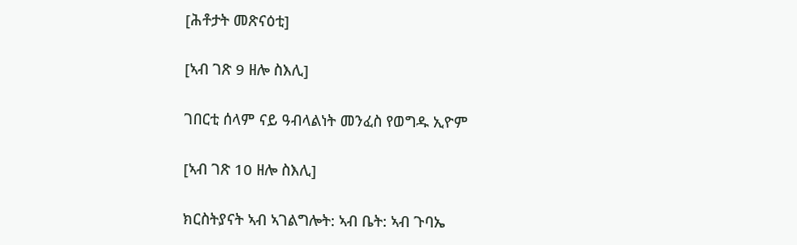[ሕቶታት መጽናዕቲ]

[ኣብ ገጽ 9 ዘሎ ስእሊ]

ገበርቲ ሰላም ናይ ዓብላልነት መንፈስ የወግዱ ኢዮም

[ኣብ ገጽ 10 ዘሎ ስእሊ]

ክርስትያናት ኣብ ኣገልግሎት: ኣብ ቤት: ኣብ ጉባኤ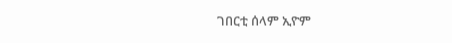ገበርቲ ሰላም ኢዮም